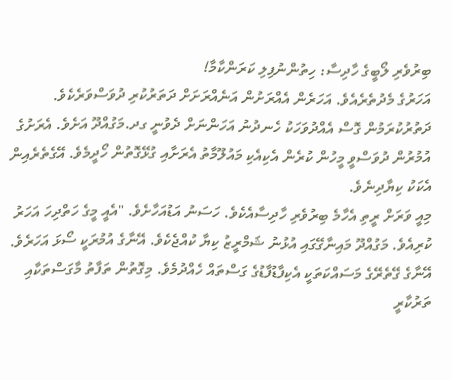ބިރުވެރި ލޯބީގެ ހާދިސާ: ހިތުންނުފިލި ކަރަންކާމާ!
އަހަރުގެ މެދުތެރެއެވެ. އަހަރެން އެއްރަށުން އަނެއްރަށަށް ދަތަރުކުރި ދުވަސްވަރެކެވެ. ދަތުރުކުރަމުން ގޮސް އެއްދުވަހަކު ހެނދުނު އަހަންނަށް ދެވުނީ ގދ.މަގުއްދޫ އަށެވެ. އެރަށުގެ އުމުރުން ދުވަސްވީ މީހުން ކުރެން އެކިއެކި މައުލޫމާތު އެރަށާއި ގުޅޭގޮތުން ހޯދީމެވެ. އޭގެތެރެއިން އެކަކު ކިޔާދިނެވެ.
މިއީ ވަރަށް ރީތި އެހާމެ ބިރުވެރި ހާދިސާއެކެވެ. ހަސަނު އަޑުއަހާށެވެ. "އެއީ މީގެ ހަތްދިހަ އަހަރު ކުރިއެވެ. މަގުއްދޫ މައިނާގޭގައި އުޅުނު ޝަމްރީޒު ކިޔާ ކުއްޖެކެވެ. އޭނާގެ އުމުރަކީ ސޯޅަ އަހަރެވެ. އޭނާގެ ގޭތެރޭގެ މަސައްކަތަކީ އެކިފާޑުފާޑުގެ ގަސްތައް ހެއްދުމެވެ. މިގޮތުން ތަފާތު މާގަސްތަކާއި ތަރުކާރީ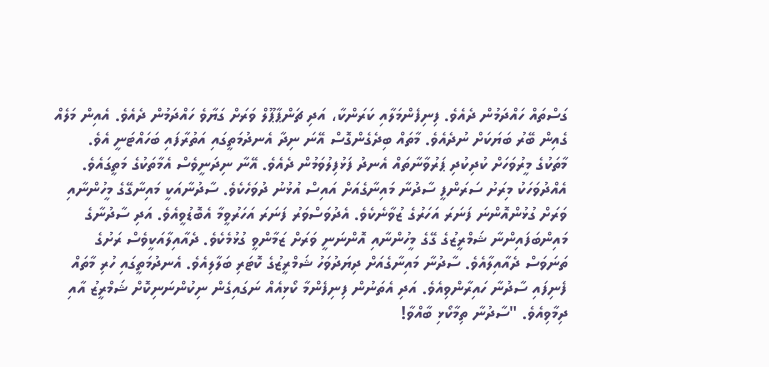ގަސްތައް ހައްދަމުން ދެއެވެ. ފިނިފެންމަލާއި ކަރަންކާ، އަދި ޗަންޕާޕޫލް ވަރަށް ގަޔާވެ ހައްދަމުން ދެއެވެ. އެއިން މަލެއް ގެއިން ބޭރު ބަޔަކަށް ނުދެއެވެ. މާތައް ބިދެގެންގޮސް އޭނަ ނިދާ އެނދުމަތީގައި އަތުރާފައި ބަހައްޓަނީ އެވެ. މާތަކުގެ މީރުވަހަށް ކުދިކުދި ޕަރުވާނާތައް އެނދު ފަޅުފިލުވަމުން ދެއެވެ. އޭނާ ނިދަނީވެސް އެމާތަކުގެ މަތީގައެވެ.
އެއްދުވަހަކު މިރަށު ސަރަންފީ ސާދުނާ މައިނާގެއަށް އައިސް އުޅުނު ދުވަހެކެވެ. ސާދުނާއަކީ މައިނާގޭގެ މީހުންނާއި ވަރަށް ގުޅުންއޮންނަ ފަނަރަ އަހަރުގެ ޒުވާނެކެވެ. އެދުވަސްވަރު ފަނަރަ އަހަރުވީމާ އެބޮޑުވީއެވެ. އަދި ސާދުނާގެ މައިންބަފައިންނާ ޝަމްރީޒުގެ ގޭގެ މީހުންނާއި އޮންނަނީ ވަރަށް ޒަމާންވީ ގުޅުމެކެވެ. ދެއާއިލާއަކީވެސް ރަށުގެ ތަނަވަސް ދެއާއިލާއެވެ. ސާދުނާ މައިނާގެއަށް ދިޔަދުވަހު ޝަމްރީޒުގެ ކޮޓަރި ބަލާލިއެވެ. އެނދުމަތީގައި ހުރި މާތައް ފެނިފައި ސާދުނާ ހައިރާންވިއެވެ. އަދި އެތަނުން ފިނިފެންމާ ކޯޅިއެއް ނަގައިގެން ނިކުންނަނިކޮށް ޝަމްރީޒު އާއި ދިމާވިއެވެ. "ސާދުނާ ތިމާކޯޅި ބާއްވާ!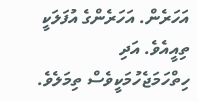އަހަރެން. އަހަރެންގެ އުފަލަކީ ތިއީއެވެ. އަދި ހިތްހަމަޖެހުމަކީވެސް ތިމަލެވެ.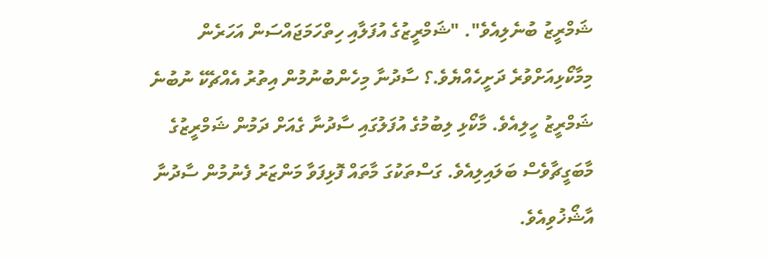ޝަމްރީޒު ބުނެލިއެވެ". "ޝަމްރީޒުގެ އުފަލާއި ހިތްހަމަޖައްސަން އަހަރެން މިމާކޯޅިއަށްވުރެ ދަށީހެއްޔެވެ.؟ ސާދުނާ މިހެންބުނުމުން އިތުރު އެއްޗެކޭ ނުބުނެ ޝަމްރީޒު ހީލިއެވެ. މާކޯޅި ލިބުމުގެ އުފަލުގައި ސާދުނާ ގެއަށް ދަމުން ޝަމްރީޒުގެ މާބަގީޗާވެސް ބަލައިލިއެވެ. ގަސްތަކުގަ މާތައް ފޮޅިފަވާ މަންޒަރު ފެނުމުން ސާދުނާ އާޝޯޚުވިއެވެ.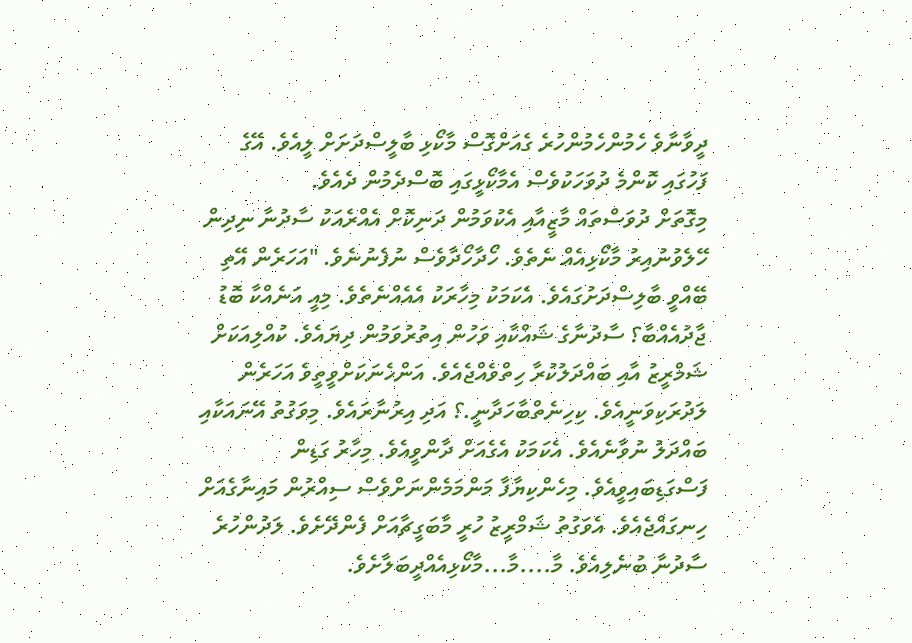ދީވާނާވެ ހެމުންހެމުންހުރެ ގެއަށްގޮސް މާކޯޅި ބާލީސްދަށަށް ލީއެވެ. އޭގެ ފަހުގައި ކޮންމެ ދުވަހަކުވެސް އެމާކޯޅީގައި ބޮސްދެމުން ދެއެވެ.
މިގޮތަށް ދުވަސްތައް މާޒީއާއި އެކުވަމުން ދަނިކޮށް އެއްރެއަކު ސާދުނާ ނިދިން ހޭލެވުނުއިރު މާކޯޅިއެއް ނެތެވެ. ހޯދާހޯދާވެސް ނުފެނުނެވެ. "އަހަރެން އޭތި ބޭއްވީ ބާލިސްދަށުގައެވެ. އެކަމަކު މިހާރަކު އެއެއްނެތެވެ. މިއީ އަނެއްކާ ބޮޑު ޖާދުއެއްބާ؟ ސާދުނާގެ ޝައްކާއި ވަހުން އިތުރުވަމުން ދިޔައެވެ. ކުއްލިއަކަށް ޝަމްރީޒު އާއި ބައްދަލުކުރާ ހިތްވެއްޖެއެވެ. އަންހެނަކަށްވީތީވެ އަހަރެން ލަދުރަކިވަނީއެވެ. ކިހިނެތްބާހަދާނީ.؟ އަދި އިރުނާރައެވެ. މިވަގުތު އޭނައަކާއި ބައްދަލު ނުވާނެއެވެ. އެކަމަކު އެގެއަށް ދާންވީއެވެ. މިހާރު ގަޑިން ފަސްގަޑިބައިވީއެވެ. މިހެންކިޔާފާ މަންމަމެންނަށްވެސް ސިއްރުން މައިނާގެއަށް ހިނގައްޖެއެވެ. އެވަގުތު ޝަމްރީޒު ހުރީ މާބަގީޗާއަށް ފެންދޭށެވެ. ލަދުންހުރެ ސާދުނާ ބުނެލިއެވެ. މާ....މާ...މާކޯޅިއެއްދީބަލާށެވެ.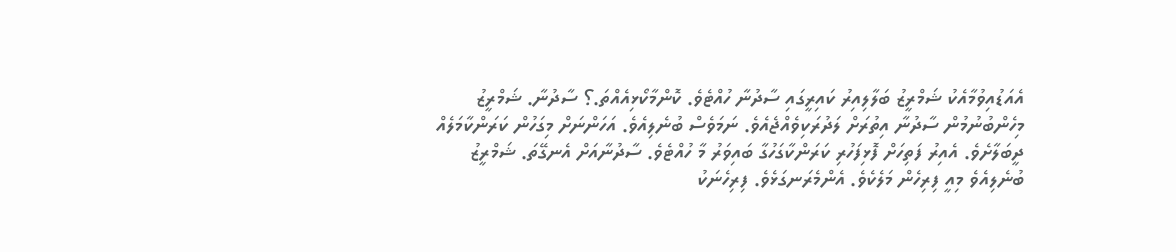އެއަޑުއިވުމާއެކު ޝަމްރީޒު ބަލާލިއިރު ކައިރީގައި ސާދުނާ ހުއްޓެވެ. ކޮންމާކޯޅިއެއްތަ.؟ ސާދުނާ. ޝަމްރީޒު މިހެންބުނުމުން ސާދުނާ އިތުރަށް ލަދުރަކިވެއްޖެއެވެ. ނަމަވެސް ބުނެލިއެވެ. އަހަންނަށް މިގަހުން ކަރަންކާމަލެއް ދީބަލާށެވެ. އެއިރު ފަތިހަށް ފޮޅިފަހުރި ކަރަންކާގަހުގާ ބައިވަރު މާ ހުއްޓެވެ. ސާދުނާއަށް އެނގޭތަ. ޝަމްރީޒު ބުނެލިއެވެ މިއީ ފިރިހެން މަލެކެވެ. އެންމެރަނގަޅެވެ. ފިރިހެނަކު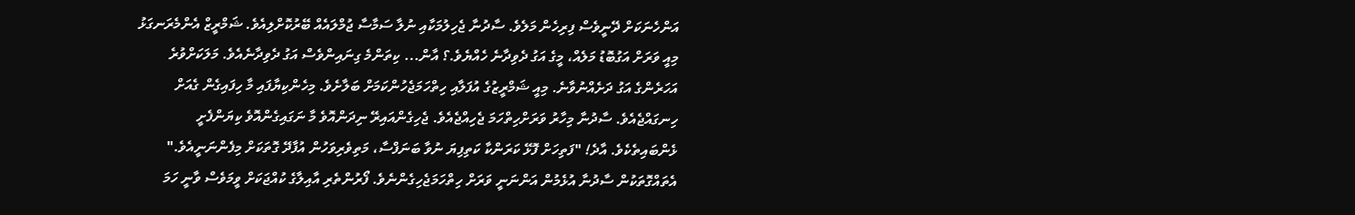އަންހެނަކަށް ދޭނީވެސް ފިރިހެން މަލެވެ. ސާދުނާ ޖެހިލުމަކާއި ނުލާ ސަމާސާ ޖުމްލައެއް ބޭރުކޮށްލިއެވެ. ޝަމްރީޒް އެންމެރަނގަޅު މިއީ ވަރަށް އަގުބޮޑު މަލެއް، މީގެ އަގު ދެވިދާނެ ހެއްޔެވެ.؟ އާން... ކިތަންމެ ގިނައިންވެސް އަގު ދެވިދާނެއެވެ. މަލަކަށްވުރެ އަހަރެންގެ އަގު ދަށެއްނުވާނެ. މިއީ ޝަމްރީޒުގެ އުފަލާއި ހިތްހަމަޖެހުންކަމަށް ބަލާށެވެ. މިހެންކިޔާފައި މާ ހިފައިގެން ގެއަށް ހިނގައްޖެއެވެ. ސާދުނާ މިހާރު ވަރަށްހިތްހަމަ ޖެހިއްޖެއެވެ. ޖެހިގެންއައިރޭ ނިދަންއޮވެ މާ ނަގައިގެންއޮވެ ކިޔަންފެށީ ޅެންބައިތެކެވެ. އާދެ! "ފަތިހަށް ފޮޅޭ ކަރަންކާ ކަތިފިޔަ ނުވާ ބަނަފްސާ، މަތިވެރިވަހުން އުފާދޭ ގޮތަކަށް މިފެންނަނީއެވެ."
އެތައްގޮތަކުން ސާދުނާ އުޅެމުން އަންނަނީ ވަރަށް ހިތްހަމަޖެހިގެންނެވެ. ފޯރުންތެރި އާއިލާގެ ކުއްޖަކަށް ވީމަވެސް ވާނީ ހަމަ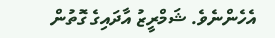އެހެންނެވެ. ޝަމްރީޒު އާދައިގެ ގޮތުން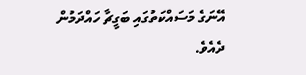އޭނަގެ މަސައްކަތުގައި ބަގީޗާ ހައްދަމުން ދެއެވެ.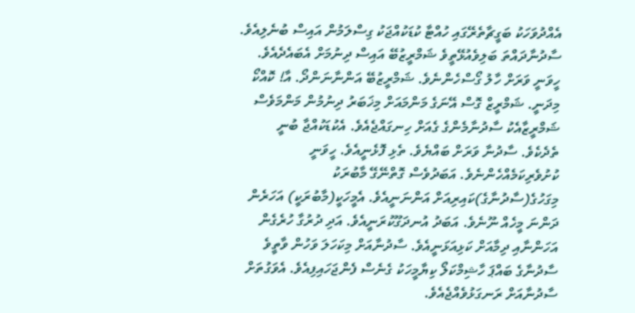އެއްދުވަހަކު ބަގީޗާތެރޭގައި ހުއްޓާ ކުޑަކުއްޖަކު ގިސްލަމުން އައިސް ބުނެލިއެވެ. ސާދުނާދައްތަ ބަލިވެއުޅޭތީވެ ޝަމްރީޒުބޭ އައިސް ދިނުމަށް އެބައެދެއެވެ. ހީވަނީ ވަރަށް ހާލު ގޯސްހެންނެވެ. ޝަމްރީޒުބޭ އަންނާނަންދޯ. އާ! ކޮއްކޯ މިދަނީ. ޝަމްރީޒް ގޮސް އޭނަގެ މަންމައަށް މިޚަބަރު ދިނުމުން މަންމަވެސް ޝަމްރީޒާއެކު ސާދުނާމެންގެ ގެއަށް ހިނގައްޖެއެވެ. އެކުޑަކުއްޖާ ބުނީ ތެދެކެވެ. ސާދުނާ ވަރަށް ބައްޔެވެ. ތެޅި ފޮޅެނީއެވެ. ހީވަނީ ކުށުވެރިކަމެއްހެންނެވެ. އަބަދުވެސް ގޮތްނޭގޭ މާބުރަކު މިގަހުގެ(ސާދުނާގެ)ކައިރިއަށް އަންނަނީއެވެ. އެމީހަކީ(މާބުރަކީ) އަހަރެން ދަންނަ މީހެއް ނޫނެވެ. އަބަދު އުނދަގޫކުރަނީއެވެ. އަދި ދުރުގާ ހުރެގެން އަހަންނާއި ދިމާއަށް ކަޅިއަޅަނީއެވެ. ސާދުނާއަށް މިކަހަލަ ވަހުން ވާތީވެ ސާދުނާގެ ބައްޕަ ހާޝިމްކަލޯ ކިޔާމީހަކު ގެނެސް ފެންޖަހައިފިއެވެ. އެވަގުތަށް ސާދުނާއަށް ރަނގަޅުވެއްޖެއެވެ.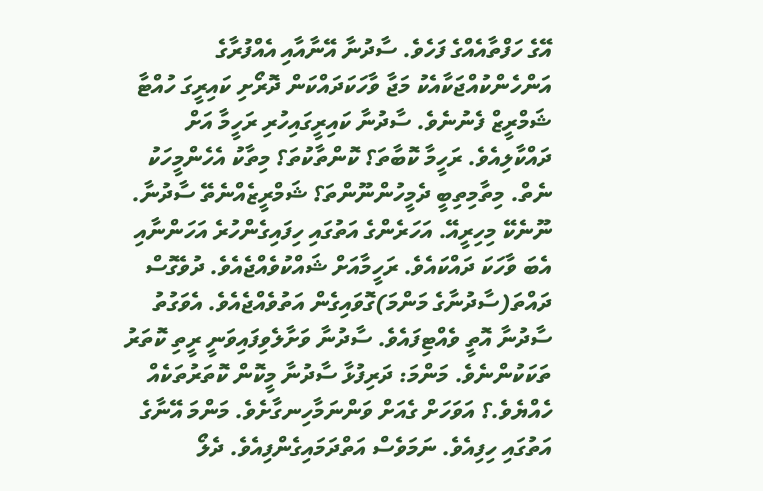އޭގެ ހަފްތާއެއްގެ ފަހެވެ. ސާދުނާ އޭނާއާއި އެއްފުރާގެ އަންހެންކުއްޖަކާއެކު މަޖާ ވާހަކަދައްކަން ދޮރޯށި ކައިރީގަ ހުއްޓާ ޝަމްރީޒް ފެނުނެވެ. ސާދުނާ ކައިރީގައިހުރި ރަހީމާ އަށް ދައްކާލިއެވެ. ރަހީމާ ކޮބާތަ؟ ކޮންތާކުތަ؟ މިތާކު އެހެންމީހަކު ނެތް. މިތާމިތިބީ ދެމީހުންނޫންތަ؟ ޝަމްރީޒެއްނެތޭ ސާދުނާ. ނޫނެކޭ މިހިރީއޭ. އަހަރެންގެ އަތުގައި ހިފައިގެންހުރެ އަހަންނާއި އެބަ ވާހަކަ ދައްކައެވެ. ރަހީމާއަށް ޝައްކުވެއްޖެއެވެ. ދުވެގޮސް ދައްތަ(ސާދުނާގެ މަންމަ)ގޮވައިގެން އަތުވެއްޖެއެވެ. އެވަގުތު ސާދުނާ އޮތީ ވެއްޓިފައެވެ. ސާދުނާ ވަށާލެވިފައިވަނީ ރީތި ކޮތަރު ތަކަކުންނެވެ. މަންމަ: ދަރިފުޅާ ސާދުނާ މީކޮން ކޮތަރުތަކެއް ހެއްޔެވެ.؟ އަވަހަށް ގެއަށް ވަންނަމާހިނގާށެވެ. މަންމަ އޭނާގެ އަތުގައި ހިފިއެވެ. ނަމަވެސް އަތްދަމައިގެންފިއެވެ. ދެލޯ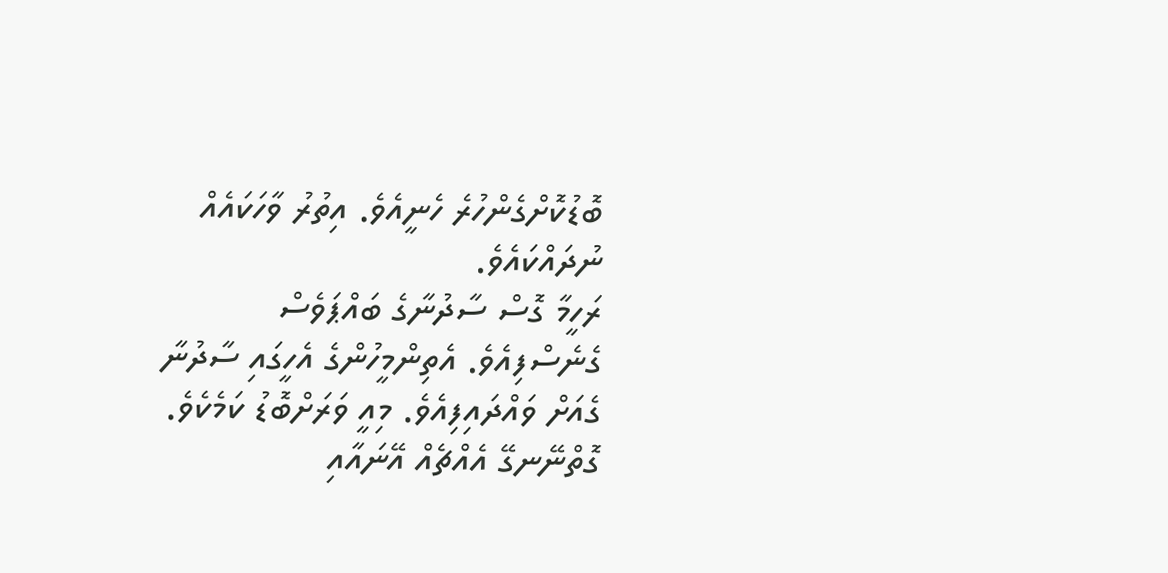ބޮޑުކޮށްގެންހުރެ ހެނީއެވެ. އިތުރު ވާހަކައެއް ނުދައްކައެވެ.
ރަހީމާ ގޮސް ސާދުނާގެ ބައްޕަވެސް ގެނެސްފިއެވެ. އެތިންމީހުންގެ އެހީގައި ސާދުނާ ގެއަށް ވައްދައިފިއެވެ. މިއީ ވަރަށްބޮޑު ކަމެކެވެ. ގޮތްނޭނގޭ އެއްޗެއް އޭނައާއި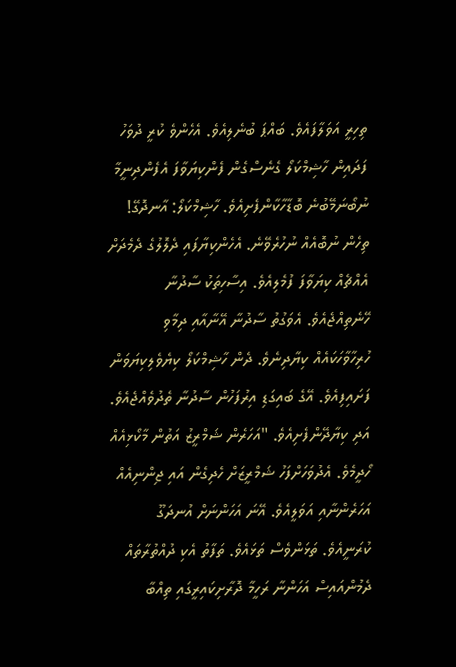ތިހިރީ އަވަލާފައެވެ. ބައްޕަ ބުނެލިއެވެ. އެހެންވެ ކުރީ ދުވަހު ފަދައިން ހާޝިމްކަލޯ ގެނެސްގެން ފެންކިޔަވާފަ އެފެންދިނީމާ ނުބޯނަމޭބުނެ ބޮޑާހާކާންފެށިއެވެ. ހާޝިމްކަލޯ: އާނދޮގޭ! ތިހެން ނުބޮއެއް ނުހުރެވޭނެ. އެހެންކިޔާފައި ދެލޮލުގެ ދެމެދަށް އެއްޗެއް ކިޔަވާފަ ފުމެލިއެވެ. އިސާހިތަކު ސާދުނާ ހޭނެތިއްޖެއެވެ. އެވަގުތު ސާދުނާ އޭނާއާއި ދިމާވި ހުރިހާވާހަކައެއް ކިޔާދިނެވެ. ދެން ހާޝިމްކަލޯ ކިޔެވެލިކިޔަވަން ފަށައިފިއެވެ. އޭގެ ބައިގަޑި އިރުފަހުން ސާދުނާ ތެދުވެއްޖެއެވެ. އަދި ކިޔާދޭންފެށިއެވެ. "އަހަރެން ޝަމްރީޒު އަތުން މާކޯޅިއެއް ހޯދީމެވެ. އެދުވަހަށްފަހު ޝަމްރީޒަށް ހެދިގެން އައި ޖިންނިއެއް އަހަރެންނާއި އަވަލީއެވެ. އޭނަ އަހަންނަށް އުނދަގޫ ކުރަނީއެވެ. ތަޅަންވެސް ތަޅައެވެ. ތަފާތު އެކި ދުއްތުރާތައް ދެމުންއައިސް އަހަންނާ ރަހީމާ ދޮރާށިކައިރީގައި ތިއްބާ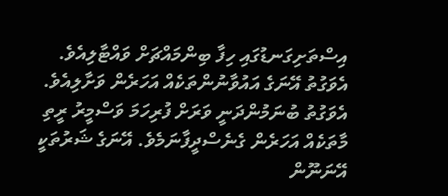އިސްތަށިގަނޑުގައި ހިފާ ބިންމައްޗަށް ވައްޓާލިއެވެ. އެވަގުތު އޭނަގެ އައުވާނުންތަކެއް އަހަރެން ވަށާލިއެވެ. އެވަގުތު ބުނަމުންދަނީ ވަރަށް ފުރިހަމަ ވަސްމީރު ރީތި މާތަކެއް އަހަރެން ގެނެސްދީފާނަމެވެ. އޭނަގެ ޝަރުތަކީ އޭނަނޫން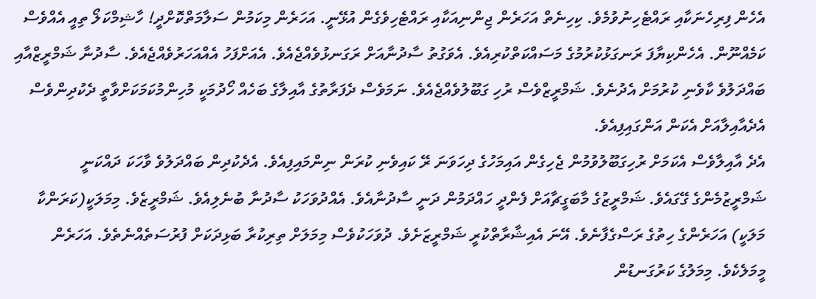އެހެން ފިރިހެނަކާއި ރައްޓެހިނުވުމެވެ. ކިހިނެތް އަހަރެން ޖިންނިއަކާއި ރައްޓެހިވެގެން އުޅޭނީ. އަހަރެން މިކަމުން ސަލާމަތްކޮށްދީ! ހާޝިމްކަލޯ ތިއީ އެއްވެސް ކަމެއްނޫން. އެހެންކިޔާފަ ރަނގަޅުކުރުމުގެ މަސައްކަތްކުރިއެވެ. އެވަގުތު ސާދުނާއަށް ރަގަނޅުވެއްޖެއެވެ. އެއަށްފަހު އެއްއަހަރުވެއްޖެއެވެ. ސާދުނާ ޝަމްރީޒްއާއި ބައްދަލުވެ ކާވެނި ކުރުމަށް އެދުނެވެ. ޝަމްރީޒްވެސް ރުހި ގަބޫލުވެއްޖެއެވެ. ނަމަވެސް ދެފަރާތުގެ އާއިލާގެ ބަހެއް ހޯދުމަކީ މުހިންމުކަމަކަށްވާތީ ދެކުދިންވެސް އެދެއާއިލާއަށް އެކަން އަންގައިފިއެވެ.
އެދެ އާއިލާވެސް އެކަމަށް ރުހިގަބޫލުވުމުން ޖެހިގެން އައިމަހުގެ ދިހަވަނަ ރޭ ކައިވެނި ކުރަން ނިންމައިފިއެވެ. އެދެކުދިން ބައްދަލުވެ ވާހަކަ ދައްކަނީ ޝަމްރީޒުމެންގެ ގޭގައެވެ. ޝަމްރީޒުގެ މާބަގީޗާއަށް ފެންދީ ހައްދަމުން ދަނީ ސާދުނާއެވެ. އެއްދުވަހަކު ސާދުނާ ބުނެލިއެވެ. ޝަމްރީޒެވެ. މިމަލަކީ(ކަރަންކާ މަލަކީ) އަހަރެންގެ ހިތުގެ ރަސްގެފާނެވެ. އޭނަ އެއިޝާރާތްކުރީ ޝަމްރީޒަށެވެ. ދުވަހަކުވެސް މިމަލަށް ތިރިކުރާ ބަޅިދަކަށް ފުރުސަތެއްނެތެވެ. އަހަރެން މީމަލެކެވެ. މިމަލުގެ ކަރުގަނޑުން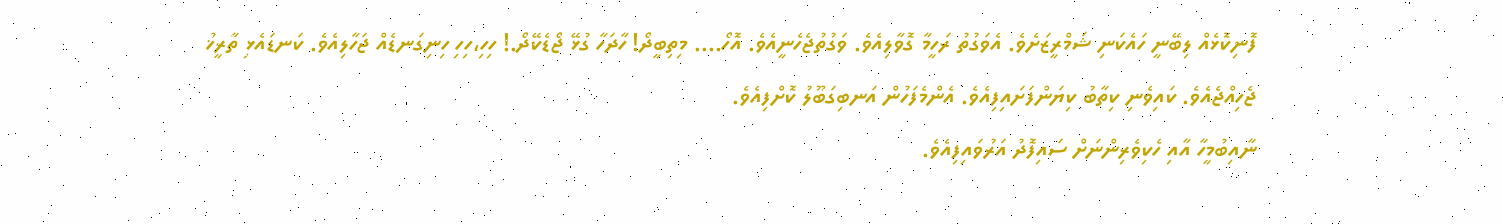ފޮނިކޮޅެއް ލިބޭނީ ހައެކަނި ޝަމްރީޒަށެވެ. އެވަގުތު ރަހީމާ ގޮވާލިއެވެ. ވަގުތުޖެހެނީއެވެ. އޮހޯ.... މިތިބީދޯ! ހާދަހާ ގުޅޭ ޖޯޑެކޭދޯ.! ހިހި،ހިހި ހިނިގަނޑެއް ޖަހާލިއެވެ. ކަނޑައެޅި ތާރީޚު ޖެހިއްޖެއެވެ. ކައިވެނި ކިތާބު ކިޔަންފަށައިފިއެވެ. އެންމެފަހުން އަނބިގަބޫލު ކޮށްފިއެވެ.
ނާއިބުމީހާ އާއި ހެކިވެރިންނަށް ސައިފޮދު އަރުވައިފިއެވެ.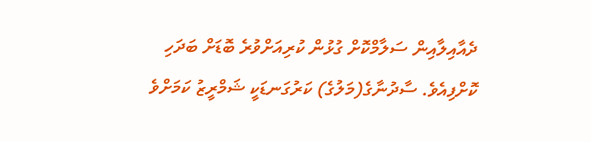ދެއާއިލާއިން ސަލާމްކޮށް ގުޅުން ކުރިއަށްވުރެ ބޮޑަށް ބަދަހި ކޮށްފިއެވެ. ސާދުނާގެ(މަލުގެ) ކަރުގަނޑަކީ ޝަމްރީޒު ކަމަށްވެ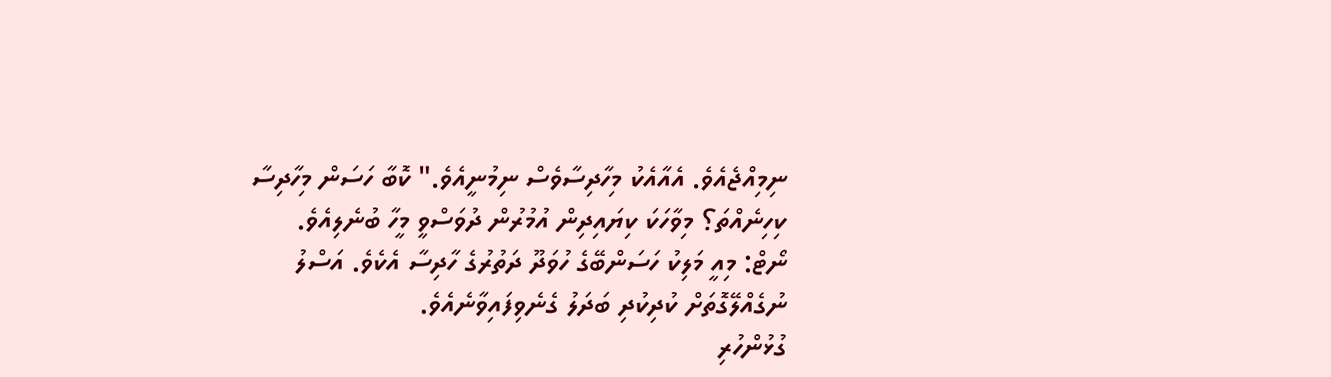ނިމިއްޖެއެވެ. އެއާއެކު މިހާދިސާވެސް ނިމުނީއެވެ." ކޮބާ ހަސަން މިހާދިސާ ކިހިނެއްތަ؟ މިވާހަކަ ކިޔައިދިން އުމުރުން ދުވަސްވީ މީހާ ބުނެލިއެވެ.
ނޯޓް: މިއީ މަލިކު ހަސަންބޭގެ ހުވަދޫ ދަތުރުގެ ހާދިސާ އެކެވެ. އަސްލު ނުގެއްލޭގޮތަށް ކުދިކުދި ބަދަލު ގެނެވިފައިވާނެއެވެ.
ގުޅުންހުރި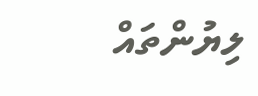ލިޔުންތައް